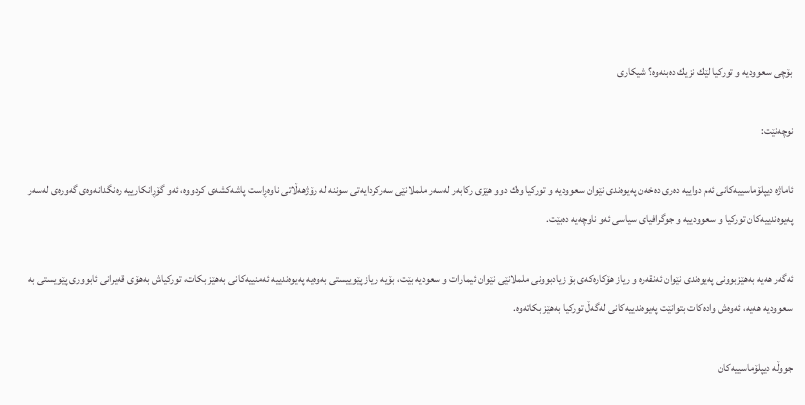بۆچی سعوودیه‌ و توركیا لێك نزیك ده‌بنه‌وه‌؟ شیکاری

نوچەنێت:

ئاماژه‌ دیپلۆماسییه‌كانی ئه‌م دواییه‌ ده‌ری ده‌خه‌ن په‌یوه‌ندی نێوان سعوودیه‌ و توركیا وه‌ك دوو هێزی ركابه‌ر له‌سه‌ر ململانێی سه‌ركردایه‌تی سوننه له‌ رۆژهه‌ڵاتی ناوه‌ڕاست‌ پاشه‌كشه‌ی كردووه‌، ئه‌و گۆڕانكارییه‌ ره‌نگدانه‌وه‌ی گه‌وره‌ی له‌سه‌ر په‌یوه‌ندییه‌كان توركیا و سعوودییه‌ و جوگرافیای سیاسی ئه‌و ناوچه‌یه‌ ده‌بێت.

ئه‌گه‌ر هه‌یه‌ به‌هێزبوونی په‌یوه‌ندی نێوان ئه‌نقه‌ره‌ و ریاز هۆكاره‌كه‌ی بۆ زیادبوونی ململانێی نێوان ئيمارات و سعودیه‌ بێت، بۆیه‌ ریاز پێوییستی به‌وه‌یه‌ په‌یوه‌ندییه‌ ئه‌منییه‌كانی به‌هێز بكات، توركیاش به‌هۆی قه‌یرانی ئابووری پێويستى به‌ سعوودیه‌ هەيە، ئه‌وه‌ش واده‌كات بتوانێت په‌یوه‌ندییه‌كانی لەگەڵ توركيا به‌هێز بكاته‌وه‌.

جووڵه‌ دیپلۆماسییه‌كان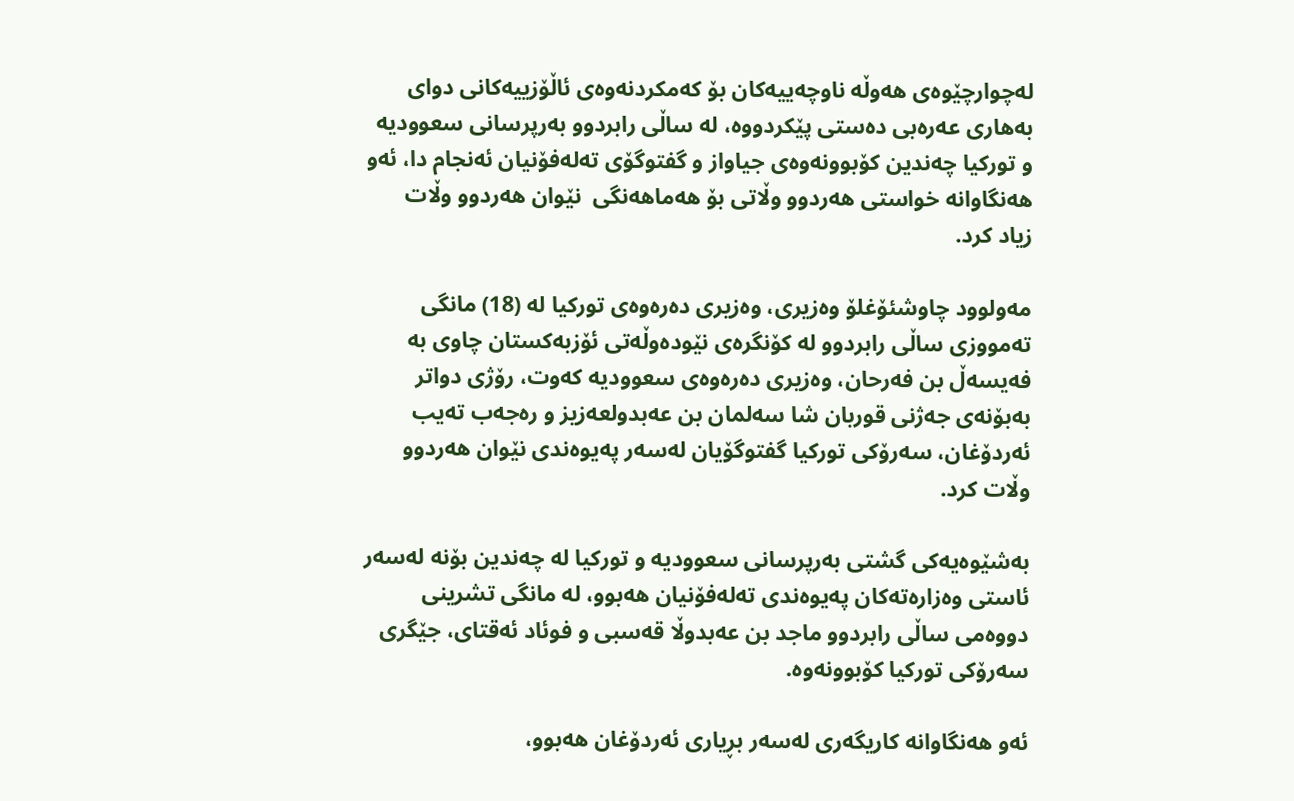له‌چوارچێوه‌ی هه‌وڵه‌ ناوچه‌ییه‌كان بۆ كه‌مكردنه‌وه‌ی ئاڵۆزییه‌كانی دوای به‌هاری عه‌ره‌بی دەستى پێكردووە، له‌ ساڵی رابردوو به‌رپرسانی سعوودیه‌ و توركیا چه‌ندین كۆبوونه‌وه‌ی جیاواز و گفتوگۆی ته‌له‌فۆنیان ئه‌نجام دا، ئه‌و هه‌نگاوانه‌ خواستی هه‌ردوو وڵاتی بۆ هه‌ماهه‌نگی  نێوان هه‌ردوو وڵات زیاد كرد.

مه‌ولوود چاوشئۆغلۆ وه‌زیری، وه‌زیری ده‌ره‌وه‌ی توركیا له‌ (18) مانگی ته‌مووزی ساڵی رابردوو له‌ كۆنگره‌ی نێوده‌وڵه‌تی ئۆزبه‌كستان چاوی به‌ فه‌یسه‌ڵ بن فه‌رحان، وه‌زیری ده‌ره‌وه‌ی سعوودیه‌ كه‌وت، رۆژی دواتر به‌بۆنه‌ی جه‌ژنی قوربان شا سه‌لمان بن عه‌بدولعه‌زیز و ره‌جه‌ب ته‌یب ئه‌ردۆغان، سه‌رۆكی توركیا گفتوگۆیان له‌سه‌ر په‌یوه‌ندی نێوان هه‌ردوو وڵات كرد.

به‌شێوه‌یه‌كی گشتی به‌رپرسانی سعوودیه‌ و توركیا له‌ چه‌ندین بۆنه‌ له‌سه‌ر ئاستی وه‌زاره‌ته‌كان په‌یوه‌ندی ته‌له‌فۆنیان هه‌بوو، له‌ مانگی تشرینی دووه‌می ساڵی رابردوو ماجد بن عه‌بدوڵا قه‌سبی و فوئاد ئه‌قتای، جێگری سه‌رۆكی توركیا كۆبوونه‌وه‌.

ئه‌و هه‌نگاوانه‌ كاریگه‌ری له‌سه‌ر بڕیاری ئه‌ردۆغان هه‌بوو،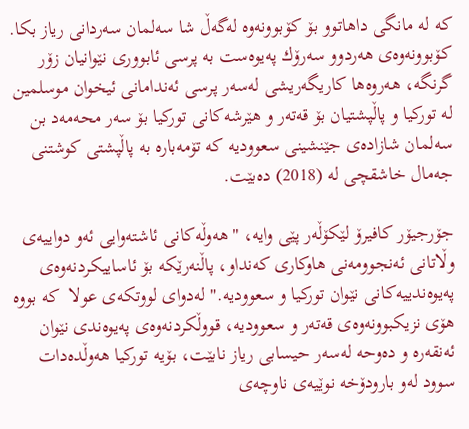كە له‌ مانگی داهاتوو بۆ كۆبوونەوە لەگەڵ شا سەلمان سه‌ردانی ریاز بكا. كۆبوونەوەى هەردوو سەرۆك په‌یوه‌ست به‌ پرسی ئابووری نێوانيان زۆر گرنگه‌، هه‌روه‌ها كاریگه‌ريشی له‌سه‌ر پرسی ئه‌ندامانی ئیخوان موسلمین له‌ توركیا و پاڵپشتیان بۆ قه‌ته‌ر و هێرشه‌كانی توركیا بۆ سه‌ر محه‌مه‌د بن سه‌لمان شازاده‌ی جێنشینی سعوودیه‌ كه‌ تۆمه‌باره‌ به‌ پاڵپشتی كوشتنی جه‌مال خاشقچی له‌ (2018) دەبێت.

جۆرجیۆر كافیرۆ لێكۆڵه‌ر پێی وایه‌، "هه‌وڵه‌كانی ئاشته‌وایی ئه‌و دواییه‌ی وڵاتانى ئه‌نجوومه‌نی هاوكاری كه‌نداو، پاڵنه‌رێكه‌ بۆ ئاساییكردنه‌وه‌ی په‌یوه‌ندییه‌كانی نێوان توركیا و سعوودیه‌." له‌دوای لووتكه‌ی عولا  كه‌ بووه‌ هۆی نزیكبوونه‌وه‌ی قه‌ته‌ر و سعوودیه‌، قووڵكردنه‌وه‌ی په‌یوه‌ندی نێوان ئه‌نقه‌ره‌ و ده‌وحه‌ له‌سه‌ر حیسابی ریاز نابێت، بۆیه‌ توركیا هه‌وڵده‌دات سوود له‌و بارودۆخه‌ نوێیه‌ی ناوچه‌ی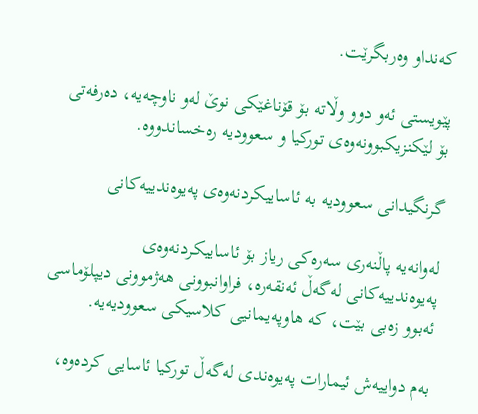كه‌نداو وه‌ربگرێت.

پێویستی ئه‌و دوو وڵاته‌ بۆ قۆناغێكی نوێ له‌و ناوچه‌یه‌، دەرفەتى بۆ لێكنزیكبوونه‌وه‌ی توركیا و سعوودیه‌ ره‌خساندووه‌.

گرنگیدانی سعوودیه‌ به‌ ئاساییكردنه‌وه‌ی په‌یوه‌ندییه‌كانی

له‌وانه‌یه‌ پاڵنه‌ری سه‌ره‌كی ریاز بۆ ئاساییكردنه‌وه‌ی په‌یوه‌ندییه‌كانی له‌گه‌ڵ ئه‌نقه‌ره‌، فراوانبوونی هه‌ژموونی دیپلۆماسی ئه‌بوو زه‌بی بێت، كه‌ هاوپه‌یمانیی كلاسیكی سعوودیه‌يە.

به‌م دواییەش‌ ئیمارات پەيوەندى له‌گه‌ڵ توركیا ئاسایی كرده‌وه‌،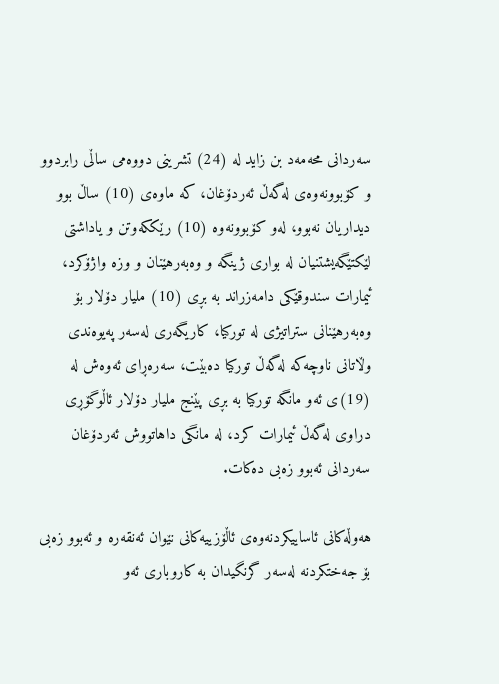سه‌ردانی محه‌مه‌د بن زاید له‌ (24) تشرینی دووه‌می ساڵی رابردوو و كۆبوونه‌وه‌ی له‌گه‌ڵ ئه‌ردۆغان، كه‌ ماوه‌ی (10) ساڵ بوو دیداریان نه‌بوو، لەو كۆبوونەوە (10) رێككه‌وتن و یاداشتی لێكتێگه‌یشتنیان له‌ بواری ژینگه‌ و وه‌به‌رهێنان و وزه‌ واژۆكرد، ئیمارات سندوقێكی دامه‌زراند به‌ بڕی (10) ملیار دۆلار بۆ وه‌به‌رهێنانی ستراتیژی له‌ توركیا، كاريگەرى لەسەر پەيوەندى وڵاتانى ناوچەكە لەگەڵ توركيا دەبێت، سه‌ره‌ڕای ئه‌وه‌ش له‌ (19)ی ئه‌و مانگه‌ توركیا به‌ بڕی پێنج ملیار دۆلار ئاڵوگۆڕی دراوی له‌گه‌ڵ ئیمارات كرد، له‌ مانگی داهاتووش ئه‌ردۆغان سه‌ردانی ئه‌بوو زه‌بی ده‌كات.

هه‌وڵه‌كانی ئاساییكردنه‌وه‌ی ئاڵۆزییه‌كانی نێوان ئه‌نقه‌ره‌ و ئه‌بوو زه‌بی بۆ جه‌ختكردنه‌ له‌سه‌ر گرنگیدان به‌ كاروباری ئه‌و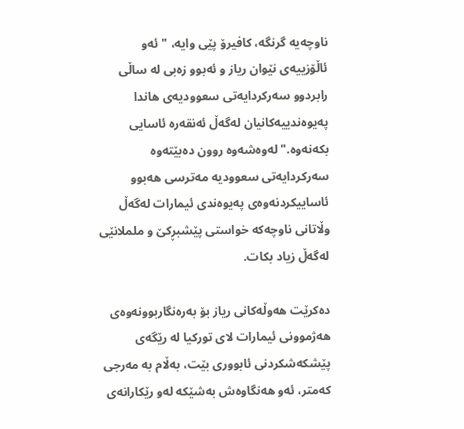ناوچه‌یه‌ گرنگه‌، كافیرۆ پێی وایه‌، "ئه‌و ئاڵۆزییه‌ی نێوان ریاز و ئه‌بوو زه‌بی له‌ ساڵی رابردوو سه‌ركردایه‌تی سعوودیه‌ی هاندا په‌یوه‌ندییه‌كانیان له‌گه‌ڵ ئه‌نقه‌ره‌ ئاسایی بكه‌نه‌وه‌."له‌وه‌شه‌وه‌ روون ده‌بێته‌وه‌ سه‌ركردایه‌تی سعوودیه‌ مه‌ترسی هه‌بوو ئاساییكردنه‌وه‌ی په‌یوه‌ندی ئیمارات له‌گه‌ڵ وڵاتانی ناوچه‌كه‌ خواستی پێشبڕكێ و ململانێی له‌گه‌ڵ زیاد بكات.

ده‌كرێت هه‌وڵه‌كانی ریاز بۆ به‌ره‌نگاربوونه‌وه‌ی هه‌ژموونی ئیمارات لای توركیا له‌ رێگه‌ی پێشكه‌شكردنی ئابووری بێت، به‌ڵام به‌ مه‌رجی كه‌متر، ئه‌و هه‌نگاوه‌ش به‌شێكه‌ له‌و رێكارانه‌ی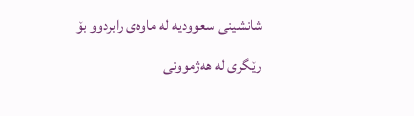شانشینی سعوودیه‌ له ماوه‌ی رابردوو بۆ رێگری له‌ هه‌ژموونی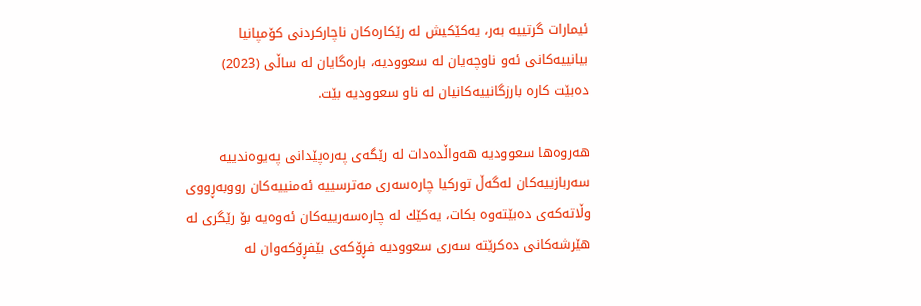ئیمارات گرتییه‌ به‌ر، يەكێكيش لە رێكارەكان ناچاركردنی كۆمپانیا بیانییه‌كانی ئه‌و ناوچه‌یان له‌ سعوودیه‌، باره‌گایان له‌ ساڵی (2023)  ده‌بێت كاره بارزگانییه‌كانیان له‌ ناو سعوودیه‌ بێت.

هه‌روه‌ها سعوودیه‌ هه‌واڵده‌دات له‌ رێگه‌ی په‌ره‌پێدانی په‌یوه‌ندییه‌ سه‌ربازییه‌كان له‌گه‌ڵ توركیا چاره‌سه‌ری مه‌ترسییه‌ ئه‌منییه‌كان رووبەڕووى وڵاتەكەى دەبێتەوە بكات، يەكێك لە چارەسەرييەكان ئەوەيە بۆ رێگرى لە هێرشەكانى دەكرێتە سەرى سعوودیه‌ فڕۆكه‌ی بێفڕۆكه‌وان لە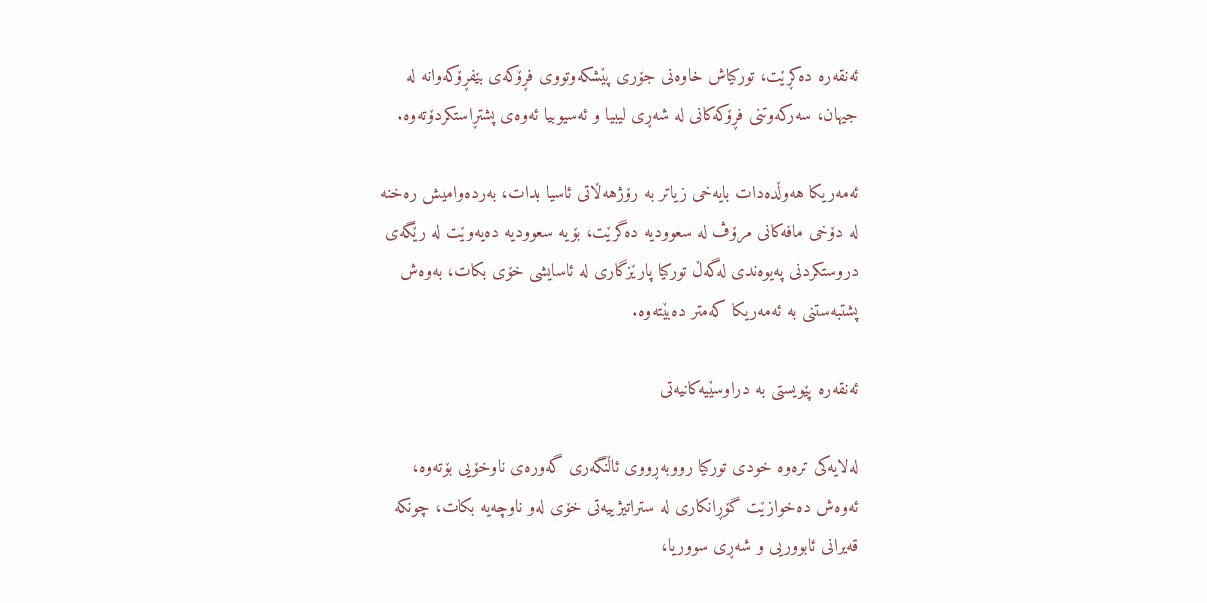ئەنقەرە دەکڕێت، توركیاش خاوه‌نی جۆری پێشكه‌وتووی فڕۆكه‌ی بێفڕۆكه‌وانه‌ له‌ جیهان، سه‌ركه‌وتنی فڕۆكه‌كانی له‌ شه‌ڕی‌ لیبیا و ئه‌سیوبیا ئه‌وه‌ی پشتڕاستكردۆته‌وه‌.

ئه‌مه‌ریكا هه‌وڵده‌دات بایه‌خی زیاتر به‌ رۆژهه‌ڵاتی ئاسیا بدات، به‌رده‌وامیش ره‌خنه‌ له‌ دۆخی مافه‌كانی مرۆڤ له‌ سعوودیه‌ ده‌گرێت، بۆیه‌ سعوودیه‌ ده‌یه‌وێت له‌ رێگه‌ی دروستكردنی په‌یوه‌ندی له‌گه‌ڵ توركیا پارێزگاری له‌ ئاسایشی خۆی بكات، به‌وه‌ش پشتبه‌ستنی به‌ ئه‌مه‌ریكا كه‌متر ده‌بێته‌وه‌.

ئه‌نقه‌ره‌ پێویستی به‌ دراوسێیەکانیەتى

لەلايەكى ترەوە خودی توركیا رووبه‌ڕووی ئاڵنگه‌ری گه‌وره‌ی ناوخۆیی بۆته‌وه‌، ئه‌وه‌ش ده‌خوازێت گۆڕانكاری له ‌ستراتیژییه‌تی خۆی له‌و ناوچه‌یه‌ بكات، چونكە قه‌یرانی ئابووریی و شه‌ڕی سووریا،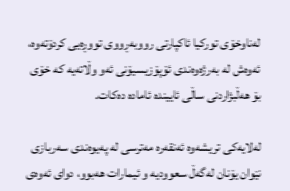له‌ناوخۆی توركیا ئاكپارتی رووبه‌ڕووی تووڕه‌یی كردۆتەوە، ئه‌وه‌ش له ‌به‌رژه‌وه‌ندی ئۆپۆزیسیۆنی ئه‌و وڵاته‌یه‌ كه‌ خۆی بۆ هه‌ڵبژاردنی ساڵی ئایینده‌ ئاماده‌ ده‌كات.

له‌لایه‌كی تریشه‌وه‌ ئه‌نقه‌ره‌ مه‌ترسی له‌ په‌یوه‌ندی سه‌ربازی نێوان یۆنان له‌گه‌ڵ سعوودیه‌ و ئیمارات هه‌بوو، دوای ئه‌وه‌ی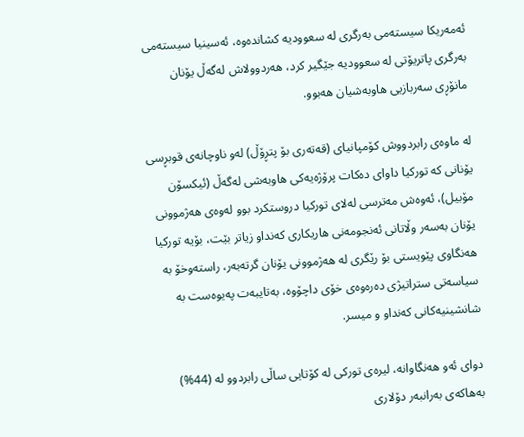ئه‌مه‌ریكا سیسته‌می به‌رگری له‌ سعوودیه‌ كشانده‌وه‌، ئه‌سینیا سیسته‌می به‌رگری پاتریۆتی له‌ سعوودیه‌ جێگير كرد، هه‌ردوولاش له‌گه‌ڵ یۆنان مانۆڕی سه‌ربازیی هاوبه‌شیان هه‌بوو.

لە ماوەى رابردووش كۆمپانیای (قه‌ته‌ری بۆ پتڕۆڵ) لەو ناوچانەى قوبڕسى يۆنانى كە توركيا داواى دەكات پرۆژه‌یه‌كی هاوبه‌شی له‌گه‌ڵ (ئیكسۆن مۆبیل)، ئه‌وه‌ش مه‌ترسی له‌لای توركیا دروستكرد بوو لەوەى هه‌ژموونی یۆنان به‌سه‌ر وڵاتانی ئه‌نجومه‌نی هاریكاری كه‌نداو زیاتر بێت، بۆیه‌ توركیا هه‌نگاوی پێویستی بۆ رێگرى لە هەژموونى یۆنان گرته‌به‌ر، راستەوخۆ بە سیاسه‌تی ستراتیژی ده‌ره‌وه‌ی خۆی داچۆوه‌، به‌تایبه‌ت په‌یوه‌ست به‌ شانشینیه‌كانی كه‌نداو و میسر.

دواى ئەو هەنگاوانە، لیره‌ی توركی له‌ كۆتایی ساڵی رابردوو له‌ (44%) به‌هاكه‌ی به‌رانبه‌ر دۆلاری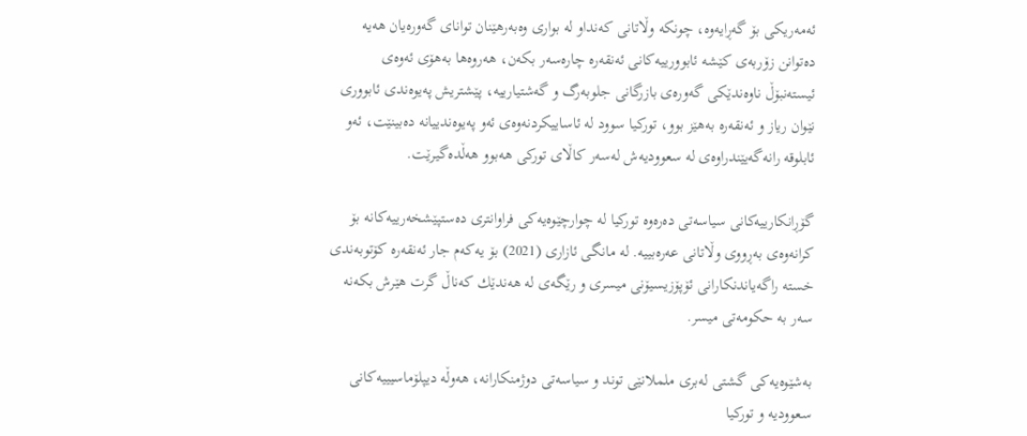ئه‌مه‌ریكی بۆ گه‌ڕایه‌وه‌، چونكە وڵاتانی كه‌نداو له‌ بواری وه‌به‌رهێنان توانای گه‌وره‌یان هه‌یه‌ ده‌توانن زۆربه‌ی كێشه‌ ئابوورییه‌كانی ئه‌نقه‌ره‌ چاره‌سه‌ر بكه‌ن، هه‌روه‌ها به‌هۆی ئه‌وه‌ی ئیسته‌نبۆڵ ناوه‌ندێكی گه‌وره‌ی بازرگانی جلوبه‌رگ و گه‌شتیارییه‌، پێشتریش په‌یوه‌ندی ئابووری نێوان ریاز و ئه‌نقه‌ره‌ به‌هێز بوو، توركیا سوود له‌ ئاساییكردنه‌وه‌ی ئه‌و په‌یوه‌ندییانه‌ ده‌بینێت، ئه‌و ئابلوقه‌ رانه‌گه‌یێندراوه‌ی له‌ سعوودیه‌ش له‌سه‌ر كاڵای توركی هه‌بوو هه‌ڵده‌گیرێت.

گۆڕانكارييەكانی سیاسه‌تی ده‌ره‌وه‌ توركیا له‌ چوارچێوه‌یه‌كی فراوانتری ده‌ستپێشخه‌رییه‌كانە بۆ كرانه‌وه‌ی به‌ڕووی وڵاتانی عه‌ره‌بیيە. له‌ مانگی ئازاری (2021) بۆ یه‌كه‌م جار ئه‌نقه‌ره‌ كۆتوبه‌ندی خسته‌ راگه‌یاندنكارانی ئۆپۆزیسیۆنی میسری و رێگه‌ی له‌ هه‌ندێك كه‌ناڵ گرت هێرش بكه‌نه‌ سه‌ر به‌ حكومه‌تی ميسر.

به‌شێوه‌یه‌كی گشتی له‌بری ململانێی توند و سیاسه‌تی دوژمنكارانه‌، هه‌وڵه‌ دیپلۆماسیییه‌كانی سعوودیه‌ و توركیا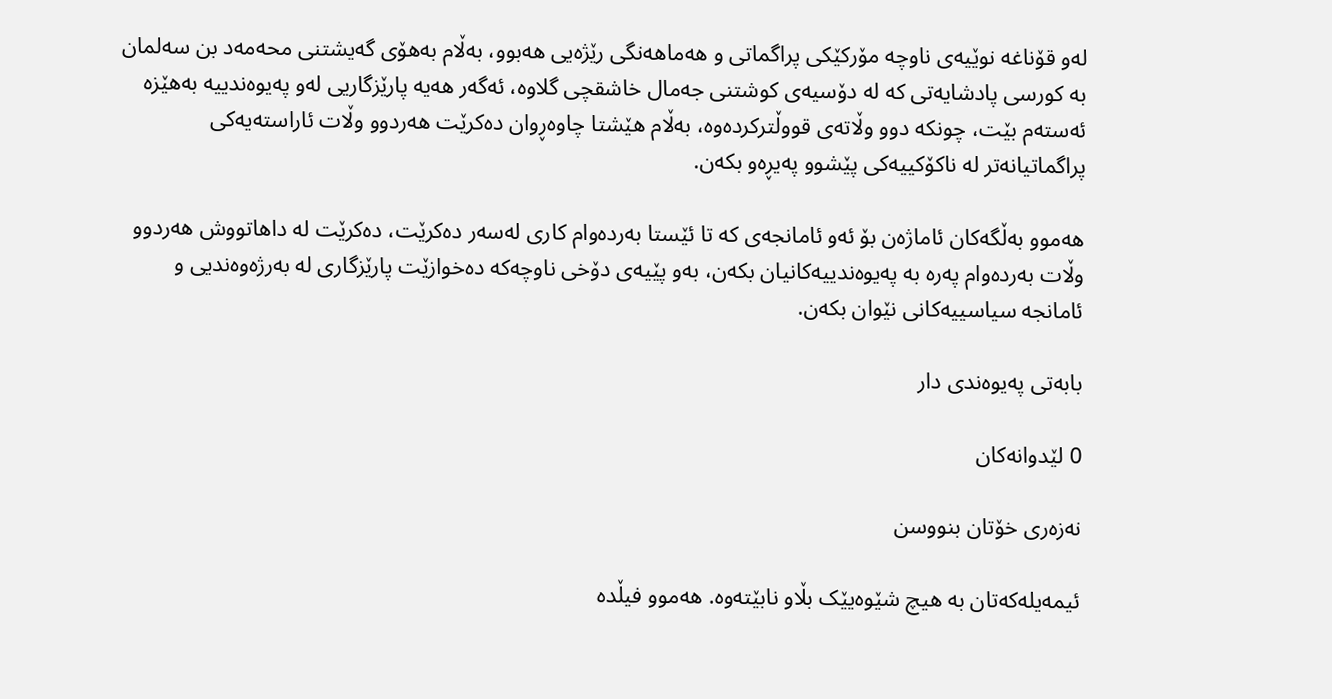له‌و قۆناغه‌ نوێیه‌ی ناوچه‌ مۆركێكی پراگماتی و هه‌ماهه‌نگی رێژه‌یی هەبوو، بەڵام بەهۆى گه‌یشتنی محه‌مه‌د بن سه‌لمان به‌ كورسی پادشایه‌تی كە لە دۆسيەى كوشتنى جەمال خاشقچى گلاوە، ئه‌گه‌ر هه‌یه‌ پارێزگاریی له‌و په‌یوه‌ندییه به‌هێزه‌ ئه‌سته‌م بێت‌، چونكە دوو وڵاته‌ی قووڵتركرده‌وه‌، به‌ڵام هێشتا چاوەڕوان دەكرێت هه‌ردوو وڵات ئاراسته‌یه‌كی پراگماتیانه‌تر له‌ ناكۆكییه‌كی پێشوو په‌یڕه‌و بكه‌ن.

هه‌موو به‌ڵگه‌كان ئاماژه‌ن بۆ ئه‌و ئامانجه‌ی كه‌ تا ئێستا به‌رده‌وام كارى لەسەر دەكرێت، ده‌كرێت له‌ داهاتووش هه‌ردوو وڵات به‌رده‌وام پەرە بە پەيوەندييەكانيان بكەن، به‌و پێیه‌ی دۆخى ناوچەكە دەخوازێت پارێزگاری له‌ به‌رژه‌وه‌ندیی و ئامانجه‌ سیاسییه‌كانی نێوان بكەن.

بابەتی پەیوەندی دار

0 لێدوانەکان

نەزەری خۆتان بنووسن

ئیمەیلەکەتان بە هیچ شێوەیێک بڵاو نابێتەوە. هەموو فیڵدە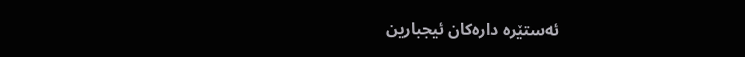ئەستێرە دارەکان ئیجبارین